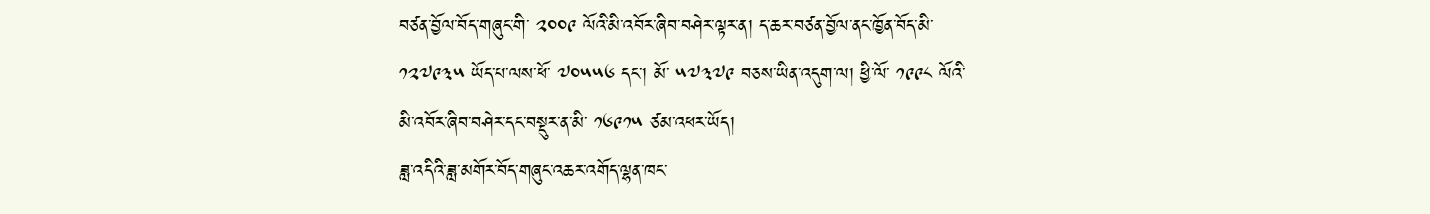བཙན་བྱོལ་བོད་གཞུང་གི་ ༢༠༠༩ ལོའི་མི་འབོར་ཞིབ་བཤེར་ལྟར་ན། ད་ཆར་བཙན་བྱོལ་ནང་ཁྱོན་བོད་མི་ ༡༢༧༩༣༥ ཡོད་པ་ལས་ཕོ་ ༧༠༥༥༦ དང་། མོ་ ༥༧༣༧༩ བཅས་ཡིན་འདུག་ལ། ཕྱི་ལོ་ ༡༩༩༨ ལོའི་མི་འབོར་ཞིབ་བཤེར་དང་བསྡུར་ན་མི་ ༡༦༩༡༥ ཙམ་འཕར་ཡོད།
ཟླ་འདིའི་ཟླ་མགོར་བོད་གཞུང་འཆར་འགོད་ལྷན་ཁང་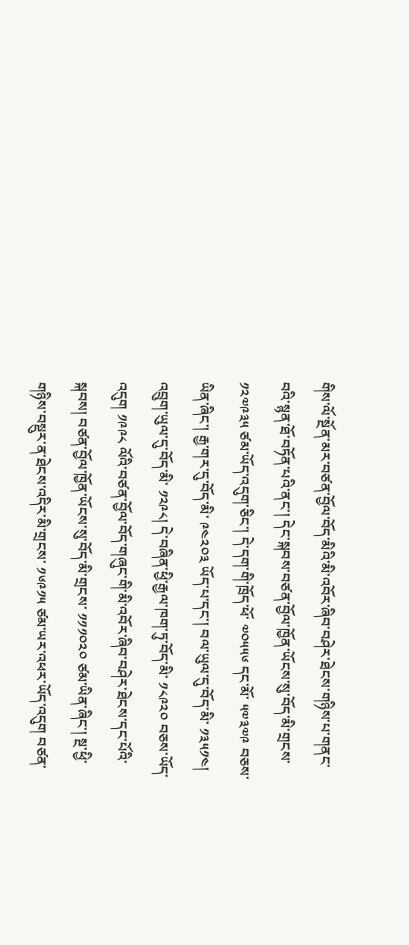གིས་ལོ་སྔོན་མར་བཙན་བྱོལ་བོད་མིའི་མི་འབོར་ཞིབ་བཤེར་ཐེངས་གཉིས་པ་གནང་བའི་སྙན་ཐོ་བཏོན་པའི་ནང་། དེང་སྐབས་བཙན་བྱོལ་ཁྱོན་ཡོངས་སུ་བོད་མི་གྲངས་ ༡༢༧༩༣༥ ཙམ་ཡོད་འདུག་ཅིང་། དེ་དག་གི་ཁྲོད་ཕོ་ ༧༠༥༥༦ དང་མོ་ ༥༧༣༧༩ བཅས་ཡིན་ཞིང་། རྒྱ་གར་དུ་བོད་མི་ ༩༤༢༠༣ ཡོད་པ་དང་། བལ་ཡུལ་དུ་བོད་མི་ ༡༣༥༡༤། འབྲུག་ཡུལ་དུ་བོད་མི་ ༡༢༩༨། དེ་བཞིན་ཕྱི་རྒྱལ་ཁག་ཏུ་བོད་མི་ ༡༨༩༢༠ བཅས་ཡོད་འདུག ༡༩༩༨ ལོའི་བཙན་བྱོལ་བོད་གཞུང་གི་མི་འབོར་ཞིབ་བཤེར་ཐེངས་དང་པོའི་སྐབས། བཙན་བྱོལ་ཁྱོན་ཡོངས་སུ་བོད་མི་གྲངས་ ༡༡༡༠༢༠ ཙམ་ཡིན་ཞིང་། སྔ་ཕྱི་གཉིས་བསྡུར་ན་ཐེངས་འདིར་མི་གྲངས་ ༡༦༩༡༥ ཙམ་ཡར་འཕར་ཡོད་འདུག བཙན་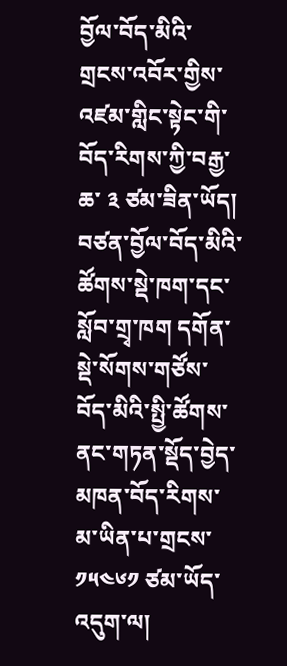བྱོལ་བོད་མིའི་གྲངས་འབོར་གྱིས་འཛམ་གླིང་སྟེང་གི་བོད་རིགས་ཀྱི་བརྒྱ་ཆ་ ༣ ཙམ་ཟིན་ཡོད།
བཙན་བྱོལ་བོད་མིའི་ཚོགས་སྡེ་ཁག་དང་སློབ་གྲྭ་ཁག དགོན་སྡེ་སོགས་གཙོས་བོད་མིའི་སྤྱི་ཚོགས་ནང་གཏན་སྡོད་བྱེད་མཁན་བོད་རིགས་མ་ཡིན་པ་གྲངས་ ༡༥༤༦༡ ཙམ་ཡོད་འདུག་ལ།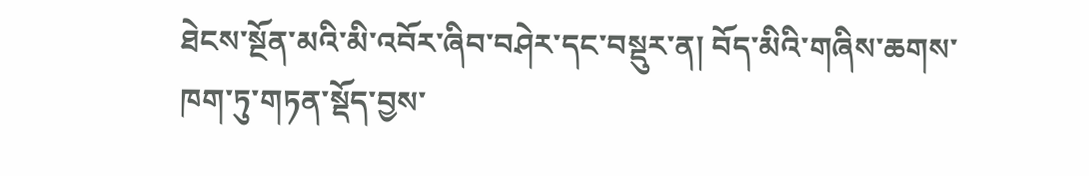ཐེངས་སྔོན་མའི་མི་འབོར་ཞིབ་བཤེར་དང་བསྡུར་ན། བོད་མིའི་གཞིས་ཆགས་ཁག་ཏུ་གཏན་སྡོད་བྱས་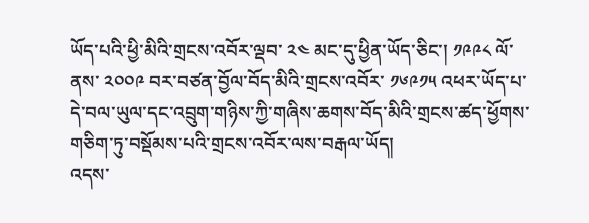ཡོད་པའི་ཕྱི་མིའི་གྲངས་འབོར་ལྡབ་ ༢༤ མང་དུ་ཕྱིན་ཡོད་ཅིང་། ༡༩༩༨ ལོ་ནས་ ༢༠༠༩ བར་བཙན་བྱོལ་བོད་མིའི་གྲངས་འབོར་ ༡༦༩༡༥ འཕར་ཡོད་པ་དེ་བལ་ཡུལ་དང་འབྲུག་གཉིས་ཀྱི་གཞིས་ཆགས་བོད་མིའི་གྲངས་ཚད་ཕྱོགས་གཅིག་ཏུ་བསྡོམས་པའི་གྲངས་འབོར་ལས་བརྒལ་ཡོད།
འདས་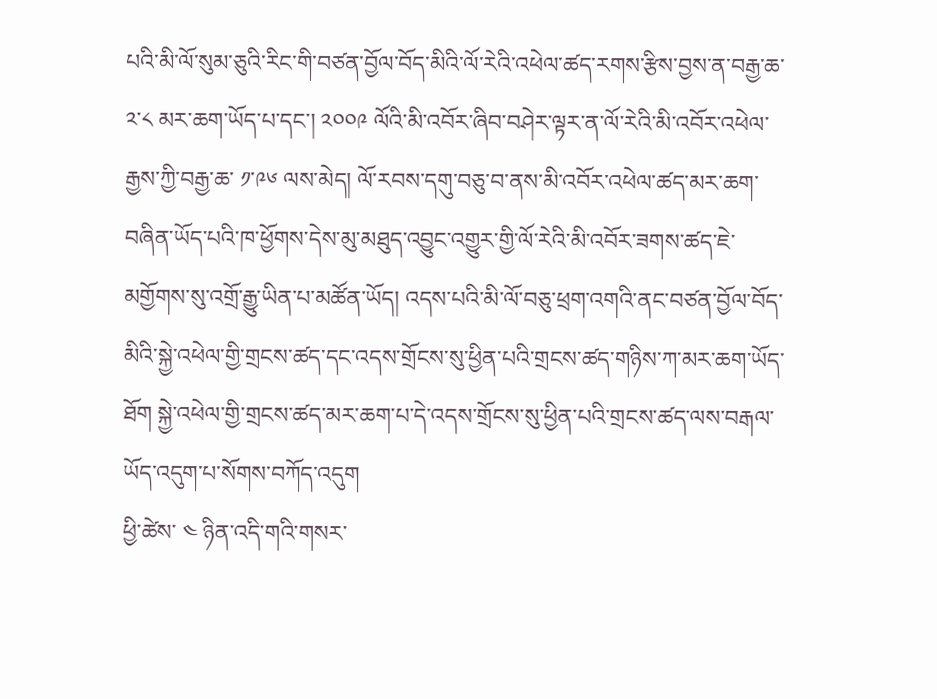པའི་མི་ལོ་སུམ་ཅུའི་རིང་གི་བཙན་བྱོལ་བོད་མིའི་ལོ་རེའི་འཕེལ་ཚད་རགས་རྩིས་བྱས་ན་བརྒྱ་ཆ་ ༢་༨ མར་ཆག་ཡོད་པ་དང་། ༢༠༠༩ ལོའི་མི་འབོར་ཞིབ་བཤེར་ལྟར་ན་ལོ་རེའི་མི་འབོར་འཕེལ་རྒྱས་ཀྱི་བརྒྱ་ཆ་ ༡་༩༦ ལས་མེད། ལོ་རབས་དགུ་བཅུ་བ་ནས་མི་འབོར་འཕེལ་ཚད་མར་ཆག་བཞིན་ཡོད་པའི་ཁ་ཕྱོགས་དེས་མུ་མཐུད་འབྱུང་འགྱུར་གྱི་ལོ་རེའི་མི་འབོར་ཟགས་ཚད་ཇེ་མགྱོགས་སུ་འགྲོ་རྒྱུ་ཡིན་པ་མཚོན་ཡོད། འདས་པའི་མི་ལོ་བཅུ་ཕྲག་འགའི་ནང་བཙན་བྱོལ་བོད་མིའི་སྐྱེ་འཕེལ་གྱི་གྲངས་ཚད་དང་འདས་གྲོངས་སུ་ཕྱིན་པའི་གྲངས་ཚད་གཉིས་ཀ་མར་ཆག་ཡོད་ཐོག སྐྱེ་འཕེལ་གྱི་གྲངས་ཚད་མར་ཆག་པ་དེ་འདས་གྲོངས་སུ་ཕྱིན་པའི་གྲངས་ཚད་ལས་བརྒལ་ཡོད་འདུག་པ་སོགས་བཀོད་འདུག
ཕྱི་ཚེས་ ༤ ཉིན་འདི་གའི་གསར་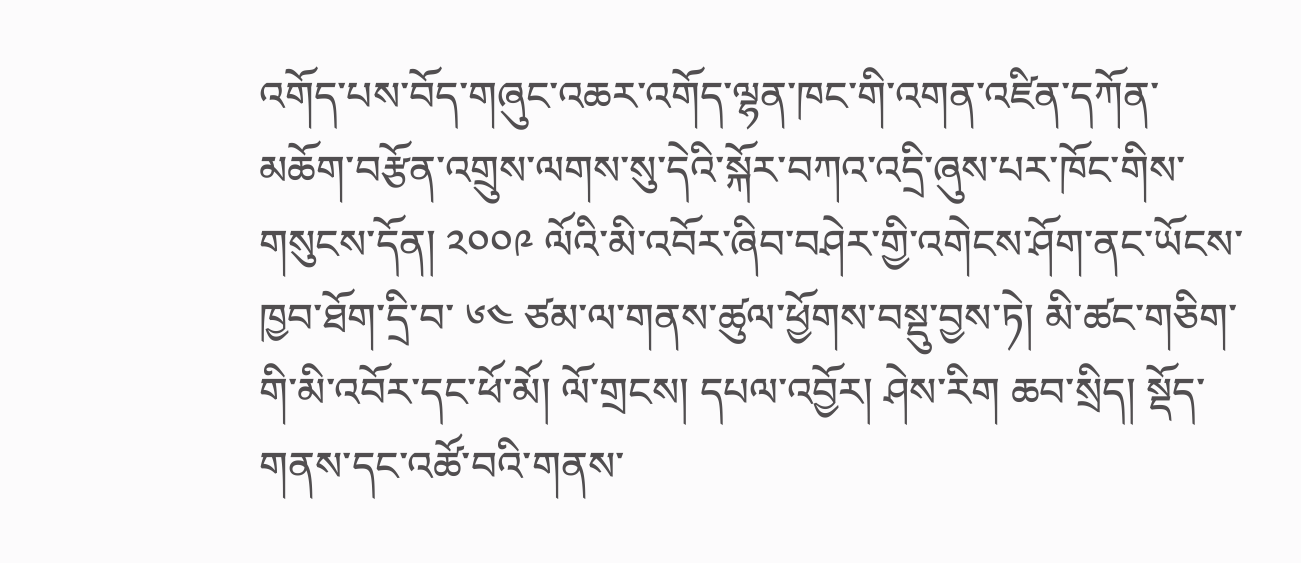འགོད་པས་བོད་གཞུང་འཆར་འགོད་ལྷན་ཁང་གི་འགན་འཛིན་དཀོན་མཆོག་བརྩོན་འགྲུས་ལགས་སུ་དེའི་སྐོར་བཀའ་འདྲི་ཞུས་པར་ཁོང་གིས་གསུངས་དོན། ༢༠༠༩ ལོའི་མི་འབོར་ཞིབ་བཤེར་གྱི་འགེངས་ཤོག་ནང་ཡོངས་ཁྱབ་ཐོག་དྲི་བ་ ༦༤ ཙམ་ལ་གནས་ཚུལ་ཕྱོགས་བསྡུ་བྱས་ཏེ། མི་ཚང་གཅིག་གི་མི་འབོར་དང་ཕོ་མོ། ལོ་གྲངས། དཔལ་འབྱོར། ཤེས་རིག ཆབ་སྲིད། སྡོད་གནས་དང་འཚོ་བའི་གནས་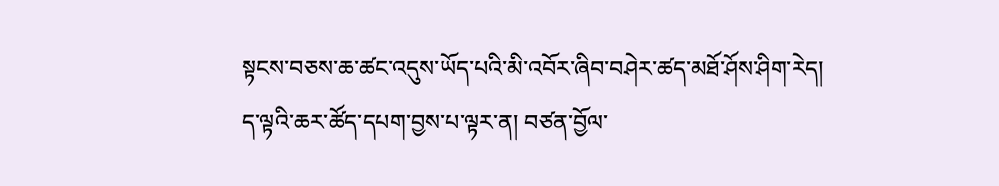སྟངས་བཅས་ཆ་ཚང་འདུས་ཡོད་པའི་མི་འབོར་ཞིབ་བཤེར་ཚད་མཐོ་ཤོས་ཤིག་རེད།
ད་ལྟའི་ཆར་ཚོད་དཔག་བྱས་པ་ལྟར་ན། བཙན་བྱོལ་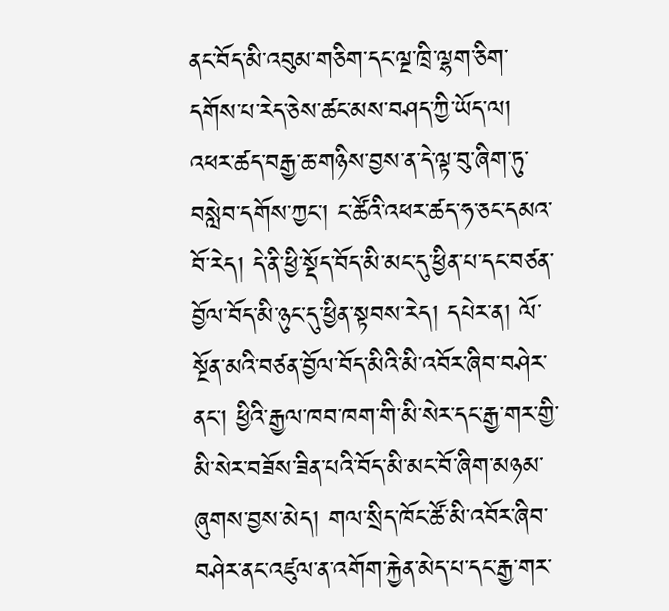ནང་བོད་མི་འབུམ་གཅིག་དང་ལྔ་ཁྲི་ལྷག་ཅིག་དགོས་པ་རེད་ཅེས་ཚང་མས་བཤད་ཀྱི་ཡོད་ལ། འཕར་ཚད་བརྒྱ་ཆ་གཉིས་བྱས་ན་དེ་ལྟ་བུ་ཞིག་ཏུ་བསླེབ་དགོས་ཀྱང་། ང་ཚོའི་འཕར་ཚད་ཧ་ཅང་དམའ་བོ་རེད། དེ་ནི་ཕྱི་སྡོད་བོད་མི་མང་དུ་ཕྱིན་པ་དང་བཙན་བྱོལ་བོད་མི་ཉུང་དུ་ཕྱིན་སྟབས་རེད། དཔེར་ན། ལོ་སྔོན་མའི་བཙན་བྱོལ་བོད་མིའི་མི་འབོར་ཞིབ་བཤེར་ནང་། ཕྱིའི་རྒྱལ་ཁབ་ཁག་གི་མི་སེར་དང་རྒྱ་གར་གྱི་མི་སེར་བཟོས་ཟིན་པའི་བོད་མི་མང་བོ་ཞིག་མཉམ་ཞུགས་བྱས་མེད། གལ་སྲིད་ཁོང་ཚོ་མི་འབོར་ཞིབ་བཤེར་ནང་འཛུལ་ན་འགོག་རྐྱེན་མེད་པ་དང་རྒྱ་གར་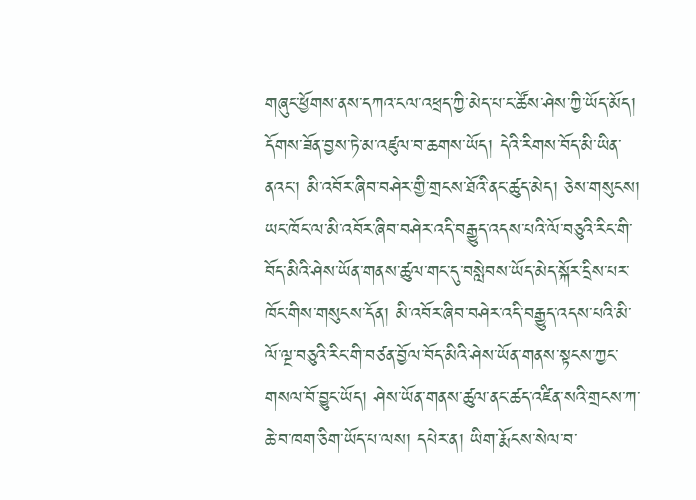གཞུང་ཕྱོགས་ནས་དཀའ་ངལ་འཕྲད་ཀྱི་མེད་པ་ང་ཚོས་ཤེས་ཀྱི་ཡོད་མོད། དོགས་ཟོན་བྱས་ཏེ་མ་འཛུལ་བ་ཆགས་ཡོད། དེའི་རིགས་བོད་མི་ཡིན་ནའང་། མི་འབོར་ཞིབ་བཤེར་གྱི་གྲངས་ཐོའི་ནང་ཚུད་མེད། ཅེས་གསུངས།
ཡང་ཁོང་ལ་མི་འབོར་ཞིབ་བཤེར་འདི་བརྒྱུད་འདས་པའི་ལོ་བཅུའི་རིང་གི་བོད་མིའི་ཤེས་ཡོན་གནས་ཚུལ་གང་དུ་བསླེབས་ཡོད་མེད་སྐོར་དྲིས་པར་ཁོང་གིས་གསུངས་དོན། མི་འབོར་ཞིབ་བཤེར་འདི་བརྒྱུད་འདས་པའི་མི་ལོ་ལྔ་བཅུའི་རིང་གི་བཙན་བྱོལ་བོད་མིའི་ཤེས་ཡོན་གནས་སྟངས་ཀྱང་གསལ་བོ་བྱུང་ཡོད། ཤེས་ཡོན་གནས་ཚུལ་ནང་ཚད་འཛིན་སའི་གྲངས་ཀ་ཆེ་བ་ཁག་ཅིག་ཡོད་པ་ལས། དཔེར་ན། ཡིག་རྨོངས་སེལ་བ་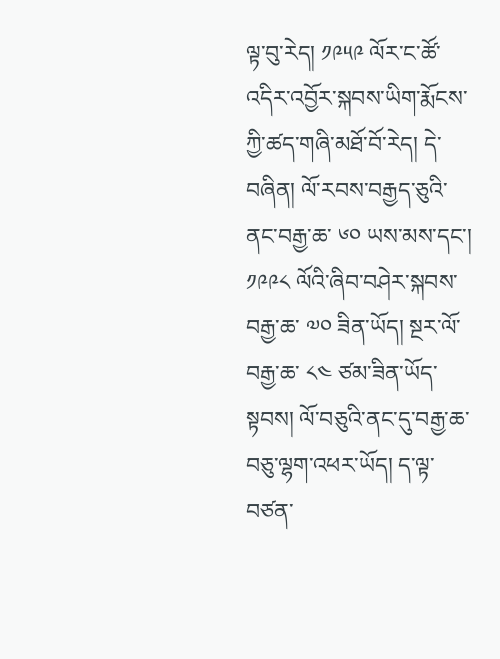ལྟ་བུ་རེད། ༡༩༥༩ ལོར་ང་ཚོ་འདིར་འབྱོར་སྐབས་ཡིག་རྨོངས་ཀྱི་ཚད་གཞི་མཐོ་བོ་རེད། དེ་བཞིན། ལོ་རབས་བརྒྱད་ཅུའི་ནང་བརྒྱ་ཆ་ ༦༠ ཡས་མས་དང་། ༡༩༩༨ ལོའི་ཞིབ་བཤེར་སྐབས་བརྒྱ་ཆ་ ༧༠ ཟིན་ཡོད། སྔར་ལོ་བརྒྱ་ཆ་ ༨༤ ཙམ་ཟིན་ཡོད་སྟབས། ལོ་བཅུའི་ནང་དུ་བརྒྱ་ཆ་བཅུ་ལྷག་འཕར་ཡོད། ད་ལྟ་བཙན་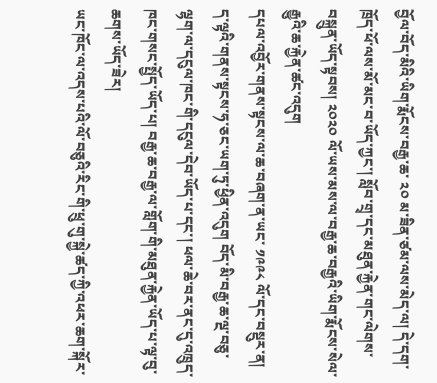བྱོལ་བོད་མིའི་ཡིག་རྨོངས་བརྒྱ་ཆ་ ༢༠ མ་ཟིན་ཙམ་ལས་མེད་ལ། དེ་དག་ཁྲོད་ཕོ་ལས་མོ་མང་བ་ཡོད་ཀྱང་། སློབ་གྲྭ་དང་མཐུན་རྐྱེན་གང་ལེགས་བསྐྲུན་ཡོད་སྟབས། ༢༠༢༠ ལོ་ཡས་མས་ལ་བརྒྱ་ཆ་བརྒྱའི་ཡིག་རྨོངས་སེལ་རྒྱུའི་ཆ་རྐྱེན་ཚང་འདུག
དཔལ་འབྱོར་གནས་སྟངས་ལ་ཆ་བཞག་ན་ཡང་ ༡༩༩༨ ལོ་དང་བསྡུར་ན། ད་ལྟའི་གནས་སྟངས་ཧ་ཅང་ཡག་ཏུ་ཕྱིན་འདུག བོད་མི་བརྒྱ་ཆ་ལྔ་བཅུ་ལྷག་ལ་དངུལ་ཁང་གི་དངུལ་དེབ་ཡོད་པ་དང་། ཕལ་ཆེ་བར་ནང་དུ་འཁྲུད་ཁང་གསང་སྤྱོད་ཡོད་པ། བརྒྱ་ཆ་བརྒྱ་ལ་གློག་གི་མཐུན་རྐྱེན་ཡོད་པ་ལྟ་བུ་ཆགས་ཡོད་ཟེར།
ཡང་ཁོང་ལ་འདས་པའི་ལོ་བཅུའི་རིང་གི་ཕྲུ་གུ་སྐྱེ་ཚད་ཀྱི་འཕར་ཆག་སྐོར་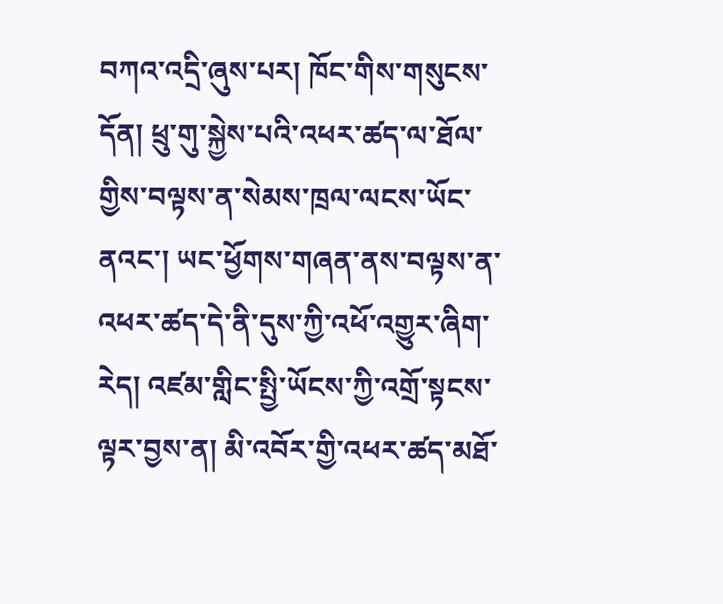བཀའ་འདྲི་ཞུས་པར། ཁོང་གིས་གསུངས་དོན། ཕྲུ་གུ་སྐྱེས་པའི་འཕར་ཚད་ལ་ཐོལ་གྱིས་བལྟས་ན་སེམས་ཁྲལ་ལངས་ཡོང་ནའང་། ཡང་ཕྱོགས་གཞན་ནས་བལྟས་ན་འཕར་ཚད་དེ་ནི་དུས་ཀྱི་འཕོ་འགྱུར་ཞིག་རེད། འཛམ་གླིང་སྤྱི་ཡོངས་ཀྱི་འགྲོ་སྟངས་ལྟར་བྱས་ན། མི་འབོར་གྱི་འཕར་ཚད་མཐོ་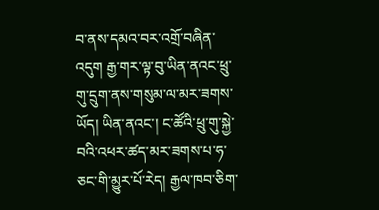བ་ནས་དམའ་བར་འགྲོ་བཞིན་འདུག རྒྱ་གར་ལྟ་བུ་ཡིན་ནའང་ཕྲུ་གུ་དྲུག་ནས་གསུམ་ལ་མར་ཟགས་ཡོད། ཡིན་ནའང་། ང་ཚོའི་ཕྲུ་གུ་སྐྱེ་བའི་འཕར་ཚད་མར་ཟགས་པ་ཧ་ཅང་གི་མྱུར་པོ་རེད། རྒྱལ་ཁབ་ཅིག་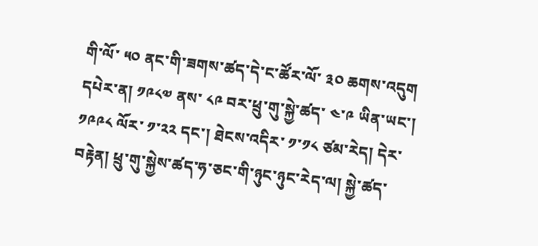གི་ལོ་ ༥༠ ནང་གི་ཟགས་ཚད་དེ་ང་ཚོར་ལོ་ ༣༠ ཆགས་འདུག དཔེར་ན། ༡༩༨༧ ནས་ ༨༩ བར་ཕྲུ་གུ་སྐྱེ་ཚད་ ༤་༩ ཡིན་ཡང་། ༡༩༩༨ ལོར་ ༡་༢༢ དང་། ཐེངས་འདིར་ ༡་༡༨ ཙམ་རེད། དེར་བརྟེན། ཕྲུ་གུ་སྐྱེས་ཚད་ཧ་ཅང་གི་ཉུང་ཉུང་རེད་ལ། སྐྱེ་ཚད་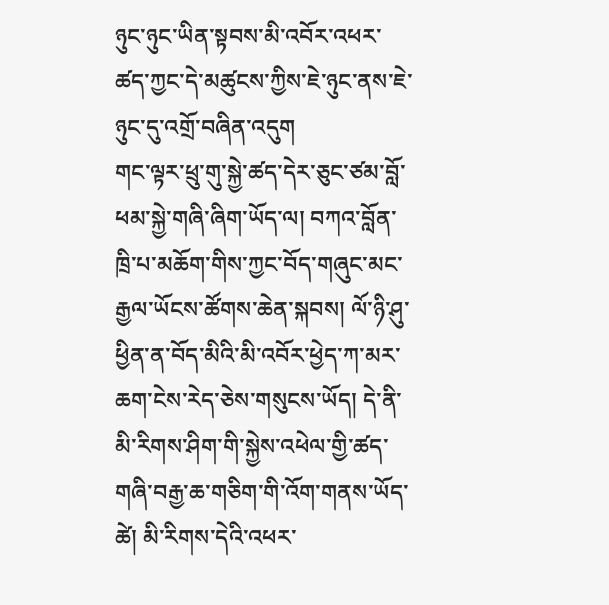ཉུང་ཉུང་ཡིན་སྟབས་མི་འབོར་འཕར་ཚད་ཀྱང་དེ་མཚུངས་ཀྱིས་ཇེ་ཉུང་ནས་ཇེ་ཉུང་དུ་འགྲོ་བཞིན་འདུག
གང་ལྟར་ཕྲུ་གུ་སྐྱེ་ཚད་དེར་ཅུང་ཙམ་བློ་ཕམ་སྐྱེ་གཞི་ཞིག་ཡོད་ལ། བཀའ་བློན་ཁྲི་པ་མཆོག་གིས་ཀྱང་བོད་གཞུང་མང་རྒྱལ་ཡོངས་ཚོགས་ཆེན་སྐབས། ལོ་ཉི་ཤུ་ཕྱིན་ན་བོད་མིའི་མི་འབོར་ཕྱེད་ཀ་མར་ཆག་ངེས་རེད་ཅེས་གསུངས་ཡོད། དེ་ནི་མི་རིགས་ཤིག་གི་སྐྱེས་འཕེལ་གྱི་ཚད་གཞི་བརྒྱ་ཆ་གཅིག་གི་འོག་གནས་ཡོད་ཚེ། མི་རིགས་དེའི་འཕར་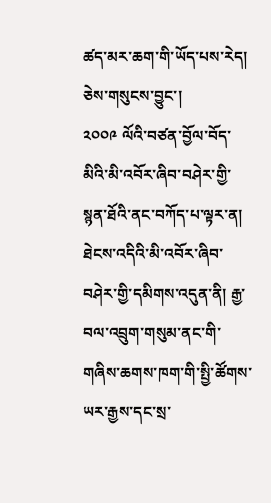ཚད་མར་ཆག་གི་ཡོད་པས་རེད། ཅེས་གསུངས་བྱུང་།
༢༠༠༩ ལོའི་བཙན་བྱོལ་བོད་མིའི་མི་འབོར་ཞིབ་བཤེར་གྱི་སྙན་ཐོའི་ནང་བཀོད་པ་ལྟར་ན། ཐེངས་འདིའི་མི་འབོར་ཞིབ་བཤེར་གྱི་དམིགས་འདུན་ནི། རྒྱ་བལ་འབྲུག་གསུམ་ནང་གི་གཞིས་ཆགས་ཁག་གི་སྤྱི་ཚོགས་ཡར་རྒྱས་དང་སྲ་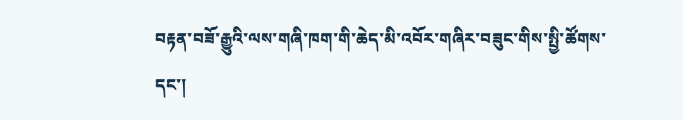བརྟན་བཟོ་རྒྱུའི་ལས་གཞི་ཁག་གི་ཆེད་མི་འབོར་གཞིར་བཟུང་གིས་སྤྱི་ཚོགས་དང་།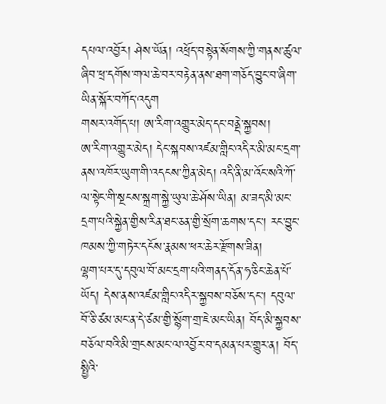དཔལ་འབྱོར། ཤེས་ཡོན། འཕྲོད་བསྟེན་སོགས་ཀྱི་གནས་ཚུལ་ཞིབ་ཕྲ་དགོས་གལ་ཆེ་བར་བརྟེན་ནས་ཐག་གཅོད་བྱུང་བ་ཞིག་ཡིན་སྐོར་བཀོད་འདུག
གསར་འགོད་པ། ཨ་རིག་འགྱུར་མེད་དང་བནྡེ་སྐྱབས།
ཨ་རིག་འགྱུར་མེད། དེང་སྐབས་འཛམ་གླིང་འདིར་མི་མང་དྲག་ནས་འཁོར་ཡུག་གི་འདངས་ཀྱིན་མེད། འདི་ནི་མ་འོང་སའི་ཀོ་ལ་སྟེང་གི་སྔངས་སྐྲག་སྐྱེ་ཡུལ་ཆེ་ཤོས་ཡིན། མ་ཟད་མི་མང་དྲག་པའི་སྐྱེན་གྱིས་རིན་ཐང་ཅན་གྱི་སྲོག་ཆགས་དང་། རང་བྱུང་ཁམས་ཀྱི་གཏེར་དངོས་རྣམས་ཕར་ཆེར་རྫོགས་ཟིན།
ལྷག་པར་དུ་དབུལ་བོ་མང་དྲག་པའི་གནད་དོན་ཧ་ཅིང་ཆེན་པོ་ཡོད། དེས་ནས་འཛམ་གླིང་འདིར་སྐྱབས་བཅོས་དང་། དབུལ་བོ་ཅི་ཙམ་མང་ན་དེ་ཙམ་གྱི་སྙོག་གྲ་ཇེ་མང་ཡིན། བོད་མི་སྐྱབས་བཅོལ་བའི་མི་གྲངས་མང་ལ་འབྱོར་བ་དམན་པར་གྱུར་ན། བོད་སྤྱིའི་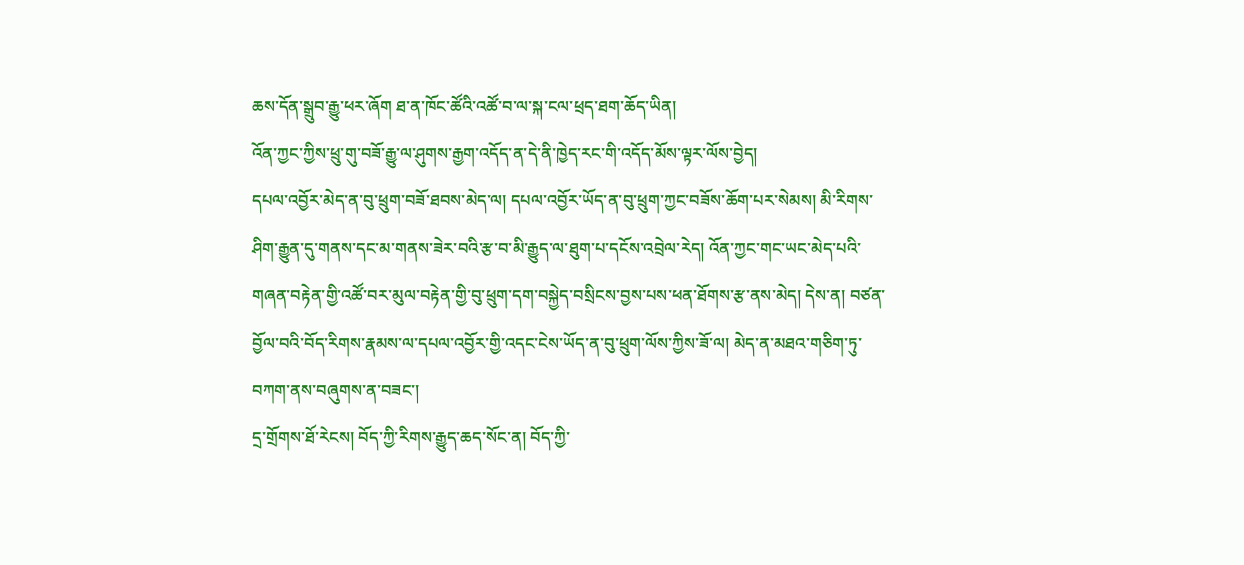ཆས་དོན་སྒྲུབ་རྒྱུ་ཕར་ཞོག ཐ་ན་ཁོང་ཚོའི་འཚོ་བ་ལ་སྐ་ངལ་ཕྲད་ཐག་ཆོད་ཡིན།
འོན་ཀྱང་ཀྱིས་ཕྲུ་གུ་བཟོ་རྒྱུ་ལ་ཤུགས་རྒྱག་འདོད་ན་དེ་ནི་ཁྱེད་རང་གི་འདོད་མོས་ལྟར་ལོས་བྱེད།
དཔལ་འབྱོར་མེད་ན་བུ་ཕྲུག་བཟོ་ཐབས་མེད་ལ། དཔལ་འབྱོར་ཡོད་ན་བུ་ཕྲུག་ཀྱང་བཟོས་ཆོག་པར་སེམས། མི་རིགས་ཤིག་རྒྱུན་དུ་གནས་དང་མ་གནས་ཟེར་བའི་རྩ་བ་མི་རྒྱུད་ལ་ཐུག་པ་དངོས་འབྲེལ་རེད། འོན་ཀྱང་གང་ཡང་མེད་པའི་གཞན་བརྟེན་གྱི་འཚོ་བར་མུལ་བརྟེན་གྱི་བུ་ཕྲུག་དག་བསྐྱེད་བསྲིངས་བྱས་པས་ཕན་ཐོགས་རྩ་ནས་མེད། དེས་ན། བཙན་བྱོལ་བའི་བོད་རིགས་རྣམས་ལ་དཔལ་འབྱོར་གྱི་འདང་ངེས་ཡོད་ན་བུ་ཕྲུག་ལོས་ཀྱིས་ཟོ་ལ། མེད་ན་མཐའ་གཅིག་ཏུ་བཀག་ནས་བཞུགས་ན་བཟང་།
དྲ་གྲོགས་ཐོ་རེངས། བོད་ཀྱི་རིགས་རྒྱུད་ཆད་སོང་ན། བོད་ཀྱི་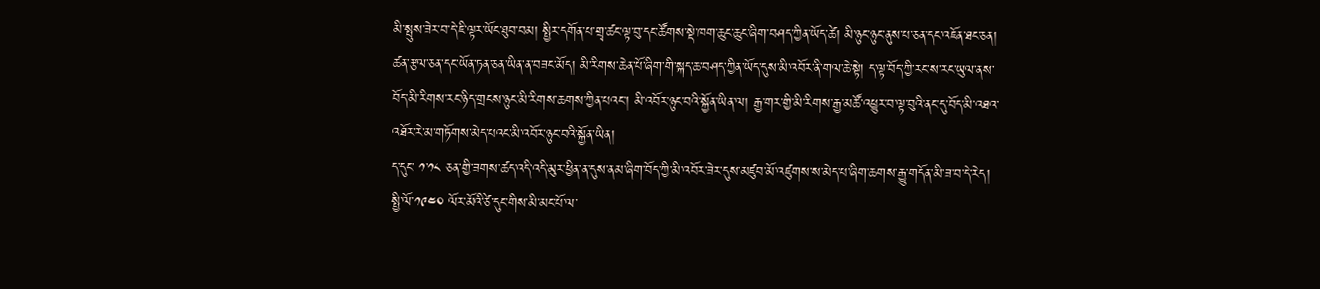མི་སྤུས་ཟེར་བ་དེ་ཇི་ལྟར་ཡོང་ཐུབ་བམ། སྤྱིར་དགོན་པ་གྲྭ་ཚང་ལྟ་བུ་དང་ཚོགས་སྡེ་ཁག་ཆུང་ཆུང་ཞིག་བཤད་ཀྱིན་ཡོད་ཚེ། མི་ཉུང་ཉུང་ནུས་པ་ཅན་དང་འཇོན་ཐང་ཅན། ཚན་རྩལ་ཅན་དང་ཡོན་ཏན་ཅན་ཡིན་ན་བཟང་མོད། མི་རིགས་ཆེན་པོ་ཞིག་གི་སྐད་ཆ་བཤད་ཀྱིན་ཡོད་དུས་མི་འབོར་ནི་གལ་ཆེ་སྟེ། ད་ལྟ་བོད་ཀྱི་རང་ས་རང་ཡུལ་ནས་བོད་མི་རིགས་རང་ཉིད་གྲངས་ཉུང་མི་རིགས་ཆགས་ཀྱིན་པའང་། མི་འབོར་ཉུང་བའི་སྐྱོན་ཡིན་ལ། རྒྱ་གར་གྱི་མི་རིགས་རྒྱ་མཚོ་འཕྱུར་བ་ལྟ་བུའི་ནང་དུ་བོད་མི་འཐའ་འཐོར་རེ་མ་གཏོགས་མེད་པའང་མི་འབོར་ཉུང་བའི་སྐྱོན་ཡིན།
ད་དུང་ ༡་༡༨ ཅན་གྱི་ཟགས་ཚད་འདི་འདི་མུར་ཕྱིན་ན་དུས་ནམ་ཞིག་བོད་ཀྱི་མི་འབོར་ཟེར་དུས་མཛུབ་མོ་འཛུགས་ས་མེད་པ་ཞིག་ཆགས་རྒྱུ་གདོན་མི་ཟ་བ་དེ་རེད།
སྤྱི་ལོ་༡༩༤༠ ལོར་མོའི་ཙེ་དུང་གིས་མི་མང་པོ་ལ་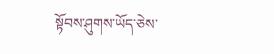སྟོབས་ཤུགས་ཡོད་ཅེས་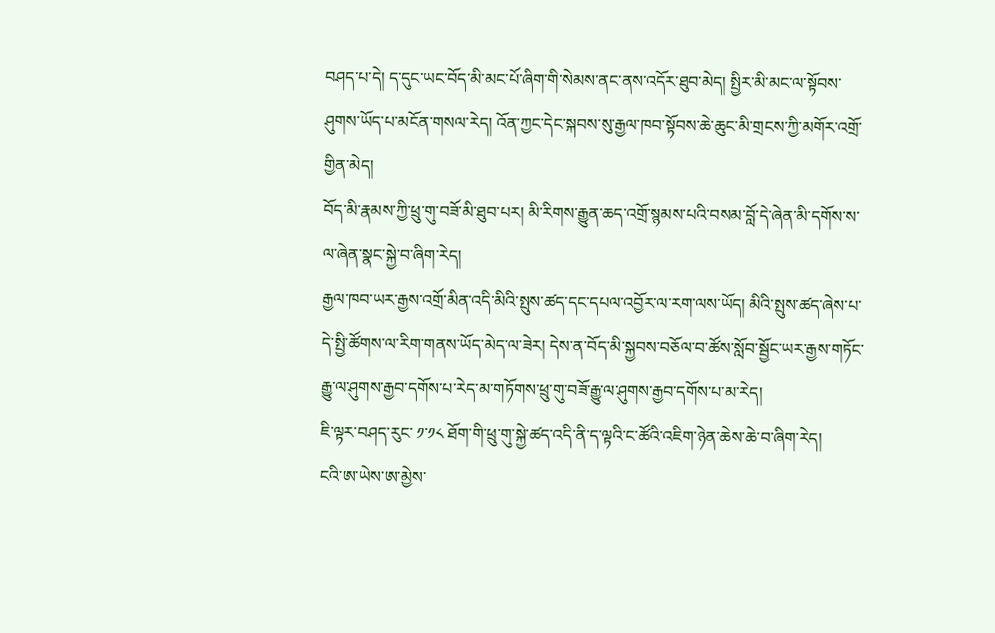བཤད་པ་དེ། ད་དུང་ཡང་བོད་མི་མང་པོ་ཞིག་གི་སེམས་ནང་ནས་འདོར་ཐུབ་མེད། སྤྱིར་མི་མང་ལ་སྟོབས་ཤུགས་ཡོད་པ་མངོན་གསལ་རེད། འོན་ཀྱང་དེང་སྐབས་སུ་རྒྱལ་ཁབ་སྟོབས་ཆེ་ཆུང་མི་གྲངས་ཀྱི་མགོར་འགྲོ་གྱིན་མེད།
བོད་མི་རྣམས་ཀྱི་ཕྲུ་གུ་བཟོ་མི་ཐུབ་པར། མི་རིགས་རྒྱུན་ཆད་འགྲོ་སྙམས་པའི་བསམ་བློ་དེ་ཞེན་མི་དགོས་ས་ལ་ཞེན་སྣང་སྐྱེ་བ་ཞིག་རེད།
རྒྱལ་ཁབ་ཡར་རྒྱས་འགྲོ་མིན་འདི་མིའི་སྤུས་ཚད་དང་དཔལ་འབྱོར་ལ་རག་ལས་ཡོད། མིའི་སྤུས་ཚད་ཞེས་པ་དེ་སྤྱི་ཚོགས་ལ་རིག་གནས་ཡོད་མེད་ལ་ཟེར། དེས་ན་བོད་མི་སྐྱབས་བཅོལ་བ་ཚོས་སློབ་སྦྱོང་ཡར་རྒྱས་གཏོང་རྒྱུ་ལ་ཤུགས་རྒྱབ་དགོས་པ་རེད་མ་གཏོགས་ཕྲུ་གུ་བཟོ་རྒྱུ་ལ་ཤུགས་རྒྱབ་དགོས་པ་མ་རེད།
ཇི་ལྟར་བཤད་རུང་ ༡་༡༨ ཐོག་གི་ཕྲུ་གུ་སྐྱེ་ཚད་འདི་ནི་ད་ལྟའི་ང་ཚོའི་འཇིག་ཉེན་ཆེས་ཆེ་བ་ཞིག་རེད།
ངའི་ཨ་ཡེས་ཨ་མྱེས་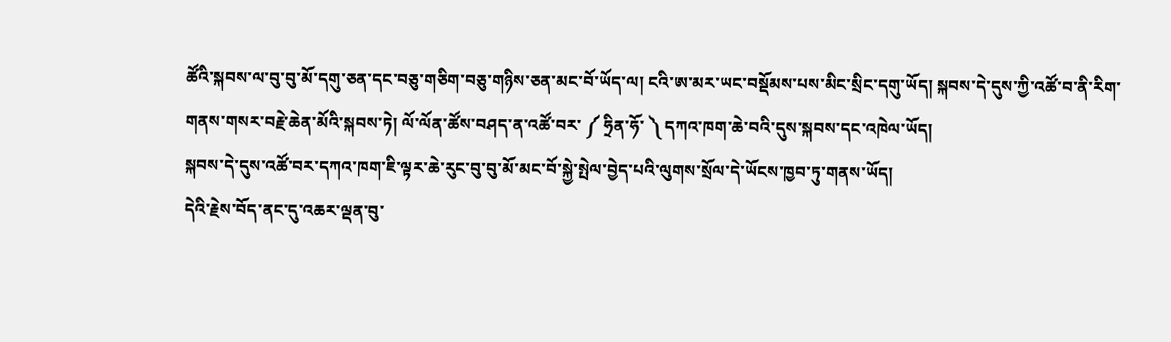ཚོའི་སྐབས་ལ་བུ་བུ་མོ་དགུ་ཅན་དང་བཅུ་གཅིག་བཅུ་གཉིས་ཅན་མང་བོ་ཡོད་ལ། ངའི་ཨ་མར་ཡང་བསྡོམས་པས་མིང་སྲིང་དགུ་ཡོད། སྐབས་དེ་དུས་ཀྱི་འཚོ་བ་ནི་རིག་གནས་གསར་བརྗེ་ཆེན་མོའི་སྐབས་ཏེ། ལོ་ལོན་ཚོས་བཤད་ན་འཚོ་བར་ ༼ ཧྲིན་ཧོ་ ༽ དཀའ་ཁག་ཆེ་བའི་དུས་སྐབས་དང་འཁེལ་ཡོད།
སྐབས་དེ་དུས་འཚོ་བར་དཀའ་ཁག་ཇི་ལྟར་ཆེ་རུང་བུ་བུ་མོ་མང་བོ་སྐྱེ་སྤེལ་བྱེད་པའི་ལུགས་སྲོལ་དེ་ཡོངས་ཁྱབ་ཏུ་གནས་ཡོད།
དེའི་རྗེས་བོད་ནང་དུ་འཆར་ལྡན་བུ་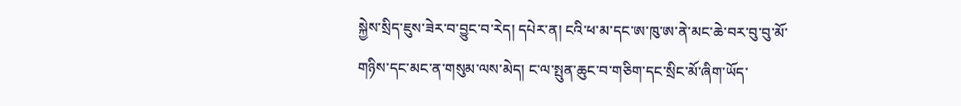སྐྱེས་སྲིད་ཇུས་ཟེར་བ་བྱུང་བ་རེད། དཔེར་ན། ངའི་ཕ་མ་དང་ཨ་ཁུ་ཨ་ནེ་མང་ཆེ་བར་བུ་བུ་མོ་གཉིས་དང་མང་ན་གསུམ་ལས་མེད། ང་ལ་སྤུན་ཆུང་བ་གཅིག་དང་སྲིང་མོ་ཞིག་ཡོད་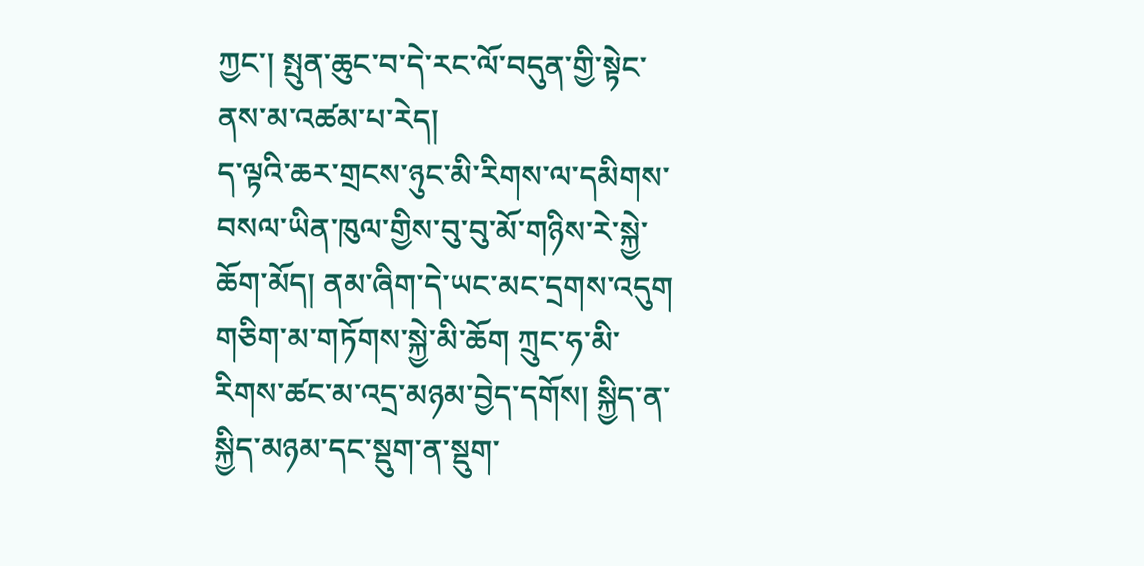ཀྱང་། སྤུན་ཆུང་བ་དེ་རང་ལོ་བདུན་གྱི་སྟེང་ནས་མ་འཚམ་པ་རེད།
ད་ལྟའི་ཆར་གྲངས་ཉུང་མི་རིགས་ལ་དམིགས་བསལ་ཡིན་ཁུལ་གྱིས་བུ་བུ་མོ་གཉིས་རེ་སྐྱེ་ཆོག་མོད། ནམ་ཞིག་དེ་ཡང་མང་དྲགས་འདུག གཅིག་མ་གཏོགས་སྐྱེ་མི་ཆོག ཀྲུང་ཧ་མི་རིགས་ཚང་མ་འདྲ་མཉམ་བྱེད་དགོས། སྐྱིད་ན་སྐྱིད་མཉམ་དང་སྡུག་ན་སྡུག་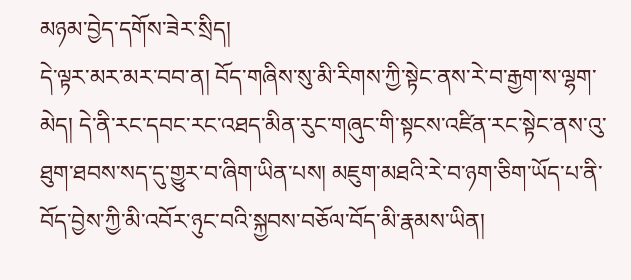མཉམ་བྱེད་དགོས་ཟེར་སྲིད།
དེ་ལྟར་མར་མར་བབ་ན། བོད་གཞིས་སུ་མི་རིགས་ཀྱི་སྟེང་ནས་རེ་བ་རྒྱག་ས་ལྷག་མེད། དེ་ནི་རང་དབང་རང་འཐད་མིན་རུང་གཞུང་གི་སྟངས་འཛིན་རང་སྟེང་ནས་འུ་ཐུག་ཐབས་སད་དུ་གྱུར་བ་ཞིག་ཡིན་པས། མཇུག་མཐའི་རེ་བ་ཉག་ཅིག་ཡོད་པ་ནི་བོད་བྱེས་ཀྱི་མི་འབོར་ཉུང་བའི་སྐྱབས་བཅོལ་བོད་མི་རྣམས་ཡིན།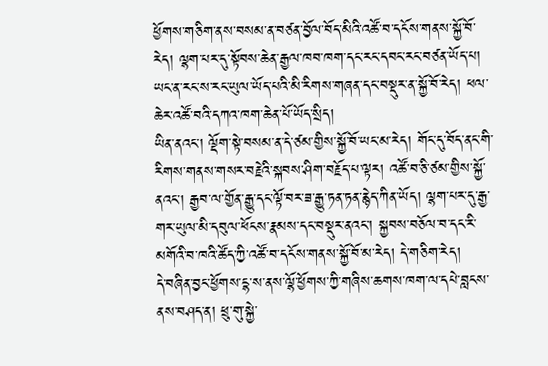ཕྱོགས་གཅིག་ནས་བསམ་ན་བཙན་བྱོལ་བོད་མིའི་འཚོ་བ་དངོས་གནས་སྐྱོ་བོ་རེད། ལྷག་པར་དུ་སྟོབས་ཆེན་རྒྱལ་ཁབ་ཁག་དང་རང་དབང་རང་བཙན་ཡོད་པ། ཡང་ན་རང་ས་རང་ཡུལ་ཡོད་པའི་མི་རིགས་གཞན་དང་བསྡུར་ན་སྐྱོ་བོ་རེད། ཕལ་ཆེར་འཚོ་བའི་དཀའ་ཁག་ཆེན་པོ་ཡོད་སྲིད།
ཡིན་ནའང་། ལྡོག་སྟེ་བསམ་ན་དེ་ཙམ་གྱིས་སྐྱོ་བོ་ཡང་མ་རེད། གོང་དུ་བོད་ནང་གི་རིགས་གནས་གསར་བརྗེའི་སྐབས་ཤིག་བརྗོད་པ་ལྟར། འཚོ་བ་ཅི་ཙམ་གྱིས་སྐྱོ་ནའང་། རྒྱབ་ལ་གྱོན་རྒྱུ་དང་ལྟོ་བར་ཟ་རྒྱུ་ཏན་ཏན་རྙེད་ཀིན་ཡོད། ལྷག་པར་དུ་རྒྱ་གར་ཡུལ་མི་དབུལ་ཕོངས་རྣམས་དང་བསྡུར་ནའང་། སྐྱབས་བཅོལ་བ་དང་རི་མགོའི་བ་ཁའི་ཚོད་ཀྱི་འཚོ་བ་དངོས་གནས་སྐྱོ་བོ་མ་རེད། དེ་གཅིག་རེད།
དེ་བཞིན་བྱང་ཕྱོགས་ངྷ་ས་ནས་ལྷོ་ཕྱོགས་ཀྱི་གཞིས་ཆགས་ཁག་ལ་དཔེ་བླངས་ནས་བཤད་ན། ཕྲུ་གུ་སྐྱེ་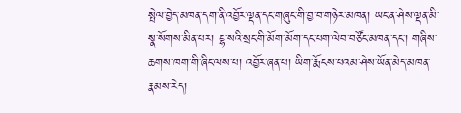སྤེལ་བྱེད་མཁན་དག་ནི་འབྱོར་ལྡན་དང་གཞུང་གི་བྱ་བ་གཉེར་མཁན། ཡང་ན་ཤེས་ལྡན་མི་སྣ་སོགས་མིན་པར། ངྷ་སའི་སྲང་གི་མོག་མོག་དང་པག་ལེབ་བཙོང་མཁན་དང་། གཞིས་ཆགས་ཁག་གི་ཞིང་ལས་པ། འབྱོར་ཞན་པ། ཡིག་རྨོངས་པའམ་ཤེས་ཡོན་མེད་མཁན་རྣམས་རེད།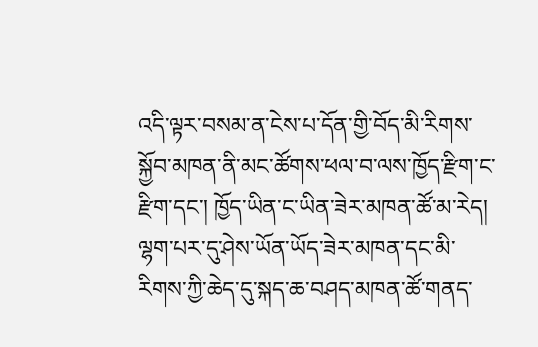འདི་ལྟར་བསམ་ན་ངེས་པ་དོན་གྱི་བོད་མི་རིགས་སྐྱོབ་མཁན་ནི་མང་ཚོགས་ཕལ་བ་ལས་ཁྱོད་རྫིག་ང་རྫིག་དང་། ཁྱོད་ཡིན་ང་ཡིན་ཟེར་མཁན་ཚོ་མ་རེད། ལྷག་པར་དུ་ཤེས་ཡོན་ཡོད་ཟེར་མཁན་དང་མི་རིགས་ཀྱི་ཆེད་དུ་སྐད་ཆ་བཤད་མཁན་ཚོ་གནད་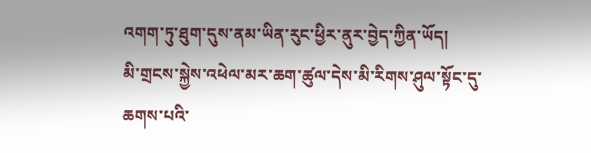འགག་ཏུ་ཐུག་དུས་ནམ་ཡིན་རུང་ཕྱིར་ནུར་བྱེད་ཀྱིན་ཡོད།
མི་གྲངས་སྐྱེས་འཕེལ་མར་ཆག་ཚུལ་དེས་མི་རིགས་ཤུལ་སྟོང་དུ་ཆགས་པའི་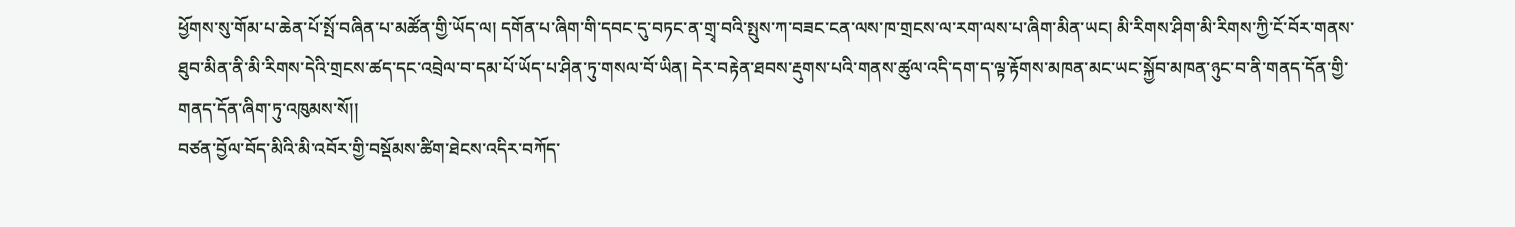ཕྱོགས་སུ་གོམ་པ་ཆེན་པོ་སྤོ་བཞིན་པ་མཚོན་གྱི་ཡོད་ལ། དགོན་པ་ཞིག་གི་དབང་དུ་བཏང་ན་གྲྭ་བའི་སྤུས་ཀ་བཟང་ངན་ལས་ཁ་གྲངས་ལ་རག་ལས་པ་ཞིག་མིན་ཡང། མི་རིགས་ཤིག་མི་རིགས་ཀྱི་ངོ་བོར་གནས་ཐུབ་མིན་ནི་མི་རིགས་དེའི་གྲངས་ཚད་དང་འབྲེལ་བ་དམ་པོ་ཡོད་པ་ཤིན་ཏུ་གསལ་བོ་ཡིན། དེར་བརྟེན་ཐབས་རྡུགས་པའི་གནས་ཚུལ་འདི་དག་ད་ལྟ་རྟོགས་མཁན་མང་ཡང་སྐྱོབ་མཁན་ཉུང་བ་ནི་གནད་དོན་གྱི་གནད་དོན་ཞིག་ཏུ་འཁུམས་སོ།།
བཙན་བྱོལ་བོད་མིའི་མི་འབོར་གྱི་བསྡོམས་ཚིག་ཐེངས་འདིར་བཀོད་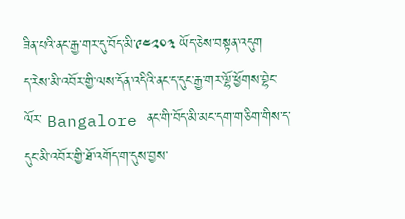ཟིན་པའི་ནང་རྒྱ་གར་དུ་བོད་མི་༩༤༢༠༣ ཡོད་ཅེས་བསྟན་འདུག
ད་རེས་མི་འབོར་གྱི་ལས་དོན་འདིའི་ནང་ད་དུང་རྒྱ་གར་ལྷོ་ཕྱོགས་བྷེང་ལོར་ Bangalore ནང་གི་བོད་མི་མང་དག་གཅིག་གིས་ད་དུང་མི་འབོར་གྱི་ཐོ་འགོད་ག་དུས་བྱས་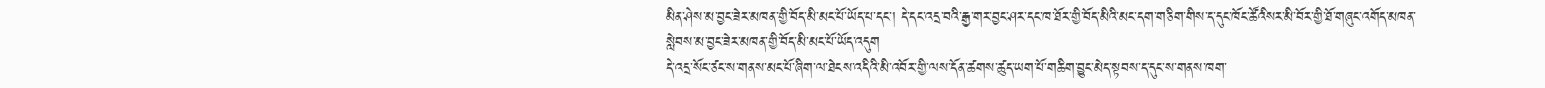མིན་ཤེས་མ་བྱང་ཟེར་མཁན་གྱི་བོད་མི་མང་པོ་ཡོད་པ་དང་། དེ་དང་འདྲ་བའི་རྒྱ་གར་བྱང་ཤར་དང་ཁ་ཐོར་གྱི་བོད་མིའི་མང་དག་གཅིག་གིས་ད་དུང་ཁོང་ཚོའིསར་མི་བོར་གྱི་ཐོ་གཞུང་འགོད་མཁན་སླེབས་མ་བྱང་ཟེར་མཁན་གྱི་བོད་མི་མང་པོ་ཡོད་འདུག
དེ་འདྲ་སོང་ཙང་ས་གནས་མང་པོ་ཞིག་ལ་ཐེངས་འདིའི་མི་འབོར་གྱི་ལས་དོན་ཚགས་ཚུད་ཡག་པོ་གཆིག་བྱུང་མེད་སྟབས་ད་དུང་ས་གནས་ཁག་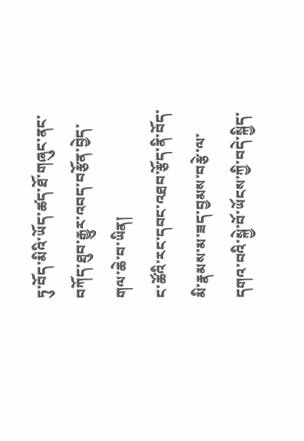ཏུ་བོད་མིའི་ཡོད་ཚད་ཐོ་གཞུང་ནང་བཀོད་ཐུབ་རྒྱུར་འབད་བརྩོན་བྱེད་གལ་ཆེ་བ་ཡིན།
ང་ཚོའི་རང་དབང་འཐབ་རྩོད་ནི་བོད་མི་རྣམས་མ་ཟད་བྱམས་བརྩེ་ལ་དགའ་བའི་སྐྱེ་བོ་ཡོངས་ཀྱི་བདེ་སྐྱིད་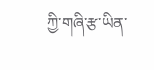ཀྱི་གཞི་རྩ་ཡིན་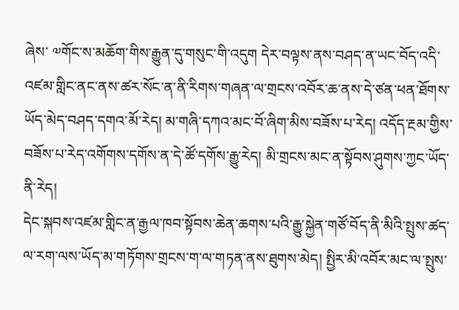ཞེས་ ༧གོང་ས་མཆོག་གིས་རྒྱུན་དུ་གསུང་གི་འདུག དེར་བལྟས་ནས་བཤད་ན་ཡང་བོད་འདི་འཛམ་གླིང་ནང་ནས་ཚར་སོང་ན་ནི་རིགས་གཞན་ལ་གྲངས་འབོར་ཆ་ནས་དེ་ཙན་ཕན་ཐོགས་ཡོད་མེད་བཤད་དགའ་མོ་རེད། མ་གཞི་དཀའ་མང་བོ་ཞིག་མིས་བཟོས་པ་རེད། འདོད་རྔམ་གྱིས་བཟོས་པ་རེད་འགོགས་དགོས་ན་དེ་ཚོ་དགོས་རྒྱུ་རེད། མི་གྲངས་མང་ན་སྟོབས་ཤུགས་ཀྱང་ཡོད་ནི་རེད།
དེང་སྐབས་འཛམ་གླིང་ན་རྒྱལ་ཁབ་སྟོབས་ཆེན་ཆགས་པའི་རྒྱུ་སྐྱེན་གཙོ་བོད་ནི་མིའི་སྤུས་ཚད་ལ་རག་ལས་ཡོད་མ་གཏོགས་གྲངས་ག་ལ་གཏན་ནས་ཐུགས་མེད། སྤྱིར་མི་འབོར་མང་ལ་སྤུས་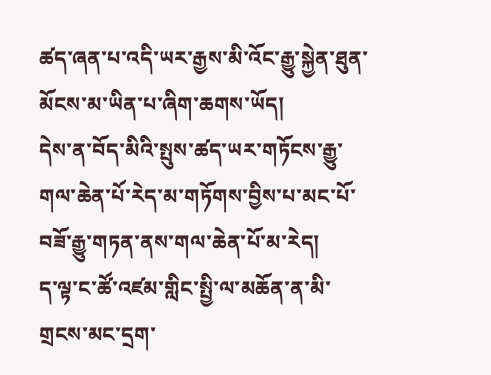ཚད་ཞན་པ་འདི་ཡར་རྒྱས་མི་འོང་རྒྱུ་སྐྱེན་ཐུན་མོངས་མ་ཡིན་པ་ཞིག་ཆགས་ཡོད།
དེས་ན་བོད་མིའི་སྤུས་ཚད་ཡར་གཏོངས་རྒྱུ་གལ་ཆེན་པོ་རེད་མ་གཏོགས་བྱིས་པ་མང་པོ་བཟོ་རྒྱུ་གཏན་ནས་གལ་ཆེན་པོ་མ་རེད།
ད་ལྟ་ང་ཚོ་འཛམ་གླིང་སྤྱི་ལ་མཆོན་ན་མི་གྲངས་མང་དྲག་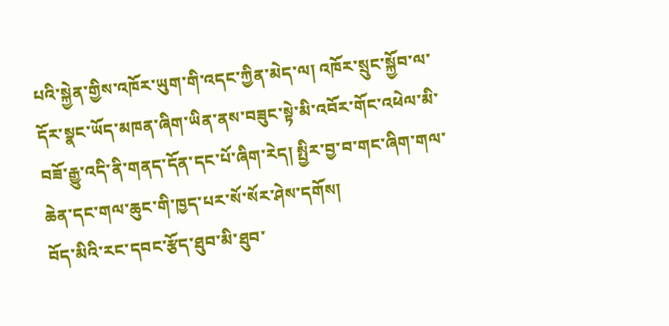པའི་སྐྱེན་གྱིས་འཁོར་ཡུག་གི་འདང་ཀྱིན་མེད་ལ། འཁོར་སྲུང་སྐྱོབ་ལ་དོར་སྣང་ཡོད་མཁན་ཞིག་ཡིན་ནས་བཟུང་སྟེ་མི་འབོར་གོང་འཕེལ་མི་བཟོ་རྒྱུ་འདི་ནི་གནད་དོན་དང་པོ་ཞིག་རེད། སྤྱིར་བྱ་བ་གང་ཞིག་གལ་ཆེན་དང་གལ་ཆུང་གི་ཁྱད་པར་སོ་སོར་ཤེས་དགོས།
བོད་མིའི་རང་དབང་རྩོད་ཐུབ་མི་ཐུབ་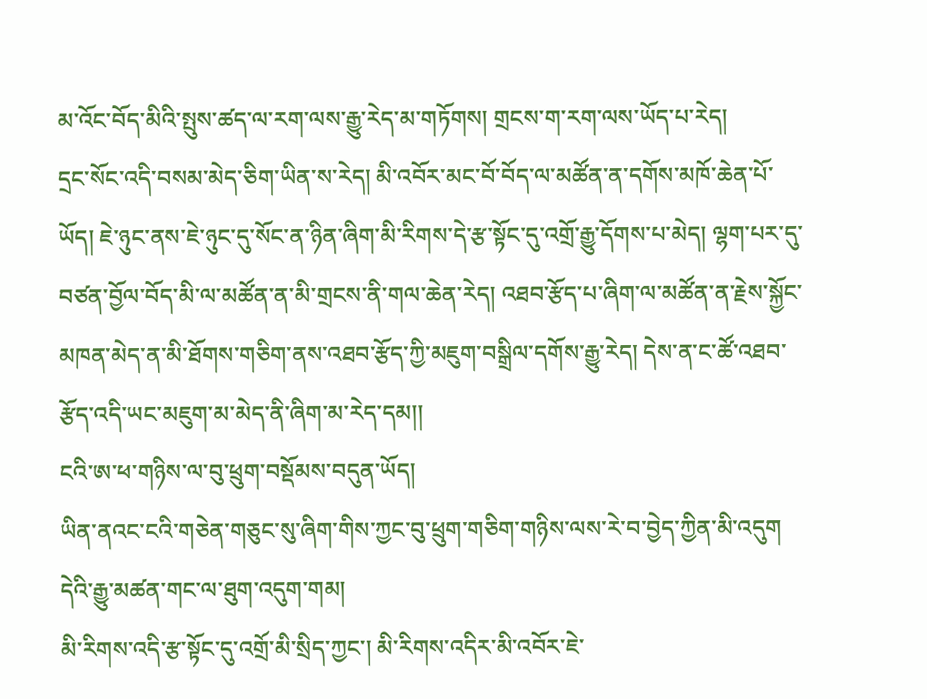མ་འོང་བོད་མིའི་སྤུས་ཚད་ལ་རག་ལས་རྒྱུ་རེད་མ་གཏོགས། གྲངས་ག་རག་ལས་ཡོད་པ་རེད།
དྲང་སོང་འདི་བསམ་མེད་ཅིག་ཡིན་ས་རེད། མི་འབོར་མང་བོ་བོད་ལ་མཚོན་ན་དགོས་མཁོ་ཆེན་པོ་ཡོད། ཇེ་ཉུང་ནས་ཇེ་ཉུང་དུ་སོང་ན་ཉིན་ཞིག་མི་རིགས་དེ་རྩ་སྟོང་དུ་འགྲོ་རྒྱུ་དོགས་པ་མེད། ལྷག་པར་དུ་བཙན་བྱོལ་བོད་མི་ལ་མཚོན་ན་མི་གྲངས་ནི་གལ་ཆེན་རེད། འཐབ་རྩོད་པ་ཞིག་ལ་མཚོན་ན་རྗེས་སྐྱོང་མཁན་མེད་ན་མི་ཐོགས་གཅིག་ནས་འཐབ་རྩོད་ཀྱི་མཇུག་བསྒྲིལ་དགོས་རྒྱུ་རེད། དེས་ན་ང་ཚོ་འཐབ་རྩོད་འདི་ཡང་མཇུག་མ་མེད་ནི་ཞིག་མ་རེད་དམ།།
ངའི་ཨ་ཕ་གཉིས་ལ་བུ་ཕྲུག་བསྡོམས་བདུན་ཡོད།
ཡིན་ནའང་ངའི་གཅེན་གཅུང་སུ་ཞིག་གིས་ཀྱང་བུ་ཕྲུག་གཅིག་གཉིས་ལས་རེ་བ་བྱེད་ཀྱིན་མི་འདུག དེའི་རྒྱུ་མཚན་གང་ལ་ཐུག་འདུག་གམ།
མི་རིགས་འདི་རྩ་སྟོང་དུ་འགྲོ་མི་སྲིད་ཀྱང་། མི་རིགས་འདིར་མི་འབོར་ཇེ་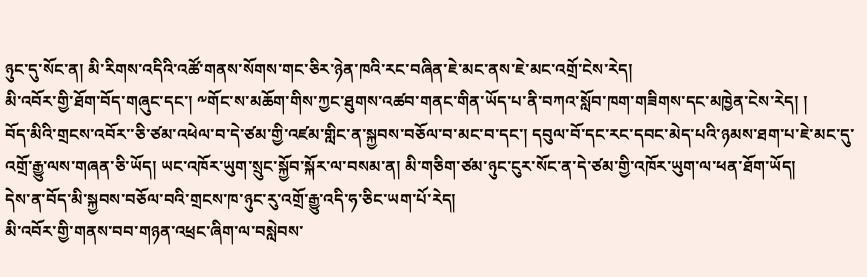ཉུང་དུ་སོང་ན། མི་རིགས་འདིའི་འཚོ་གནས་སོགས་གང་ཅིར་ཉེན་ཁའི་རང་བཞིན་ཇེ་མང་ནས་ཇེ་མང་འགྲོ་ངེས་རེད།
མི་འབོར་གྱི་ཐོག་བོད་གཞུང་དང་། ༸གོང་ས་མཆོག་གིས་ཀྱང་ཐུགས་འཚབ་གནང་གིན་ཡོད་པ་ནི་བཀའ་སློབ་ཁག་གཟིགས་དང་མཁྱེན་ངེས་རེད། །
བོད་མིའི་གྲངས་འབོར་་ཅི་ཙམ་འཕེལ་བ་དེ་ཙམ་གྱི་འཛམ་གླིང་ན་སྐྱབས་བཅོལ་བ་མང་བ་དང་། དབུལ་བོ་དང་རང་དབང་མེད་པའི་ཉམས་ཐག་པ་ཇེ་མང་དུ་འགྲོ་རྒྱུ་ལས་གཞན་ཅི་ཡོད། ཡང་འཁོར་ཡུག་སྲུང་སྐྱོབ་སྐོར་ལ་བསམ་ན། མི་གཅིག་ཙམ་ཉུང་ངུར་སོང་ན་དེ་ཙམ་གྱི་འཁོར་ཡུག་ལ་ཕན་ཐོག་ཡོད།
དེས་ན་བོད་མི་སྐྱབས་བཅོལ་བའི་གྲངས་ཁ་ཉུང་རུ་འགྲོ་རྒྱུ་འདི་ཧ་ཅིང་ཡག་པོ་རེད།
མི་འབོར་གྱི་གནས་བབ་གཉན་འཕྲང་ཞིག་ལ་བསླེབས་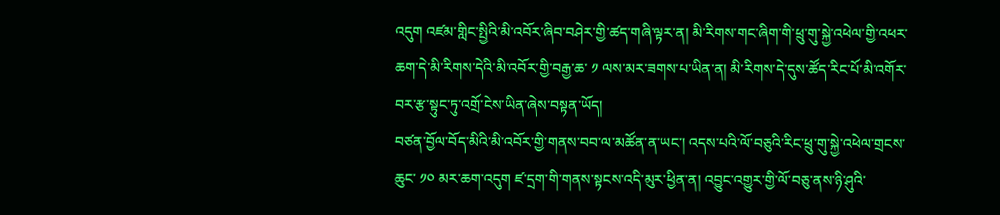འདུག འཛམ་གླིང་སྤྱིའི་མི་འབོར་ཞིབ་བཤེར་གྱི་ཚད་གཞི་ལྟར་ན། མི་རིགས་གང་ཞིག་གི་ཕྲུ་གུ་སྐྱེ་འཕེལ་གྱི་འཕར་ཆག་དེ་མི་རིགས་དེའི་མི་འབོར་གྱི་བརྒྱ་ཆ་ ༡ ལས་མར་ཟགས་པ་ཡིན་ན། མི་རིགས་དེ་དུས་ཚོད་རིང་པོ་མི་འགོར་བར་རྩ་སྟུང་ཏུ་འགྲོ་ངེས་ཡིན་ཞེས་བསྟན་ཡོད།
བཙན་བྱོལ་བོད་མིའི་མི་འབོར་གྱི་གནས་བབ་ལ་མཚོན་ན་ཡང་། འདས་པའི་ལོ་བཅུའི་རིང་ཕྲུ་གུ་སྐྱེ་འཕེལ་གྲངས་ཆུང་ ༡༠ མར་ཆག་འདུག ཛ་དྲག་གི་གནས་སྟངས་འདི་མུར་ཕྱིན་ན། འབྱུང་འགྱུར་གྱི་ལོ་བཅུ་ནས་ཉི་ཤུའི་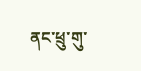ནང་ཕྲུ་གུ་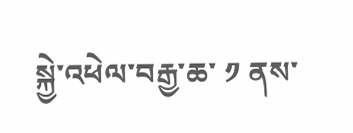སྐྱེ་འཕེལ་བརྒྱ་ཆ་ ༡ ནས་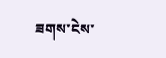ཟགས་ངེས་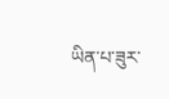ཡིན་པ་ཟུར་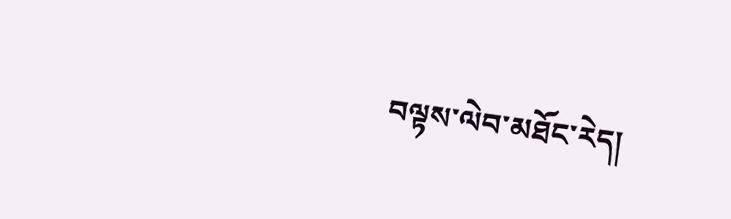བལྟས་ལེབ་མཐོང་རེད།